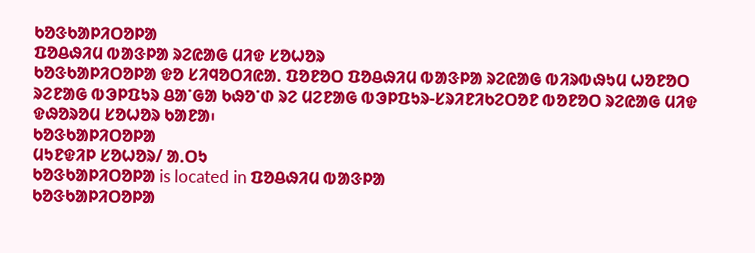ᱠᱚᱝᱠᱟᱞᱤᱛᱚᱞᱟ
ᱯᱚᱪᱷᱤᱢ ᱵᱟᱝᱞᱟ ᱨᱮᱭᱟᱜ ᱢᱤᱫ ᱥᱚᱦᱚᱨ
ᱠᱚᱝᱠᱟᱞᱤᱛᱚᱞᱟ ᱫᱚ ᱥᱤᱧᱚᱛᱤᱭᱟᱹ ᱯᱚᱱᱚᱛ ᱯᱚᱪᱷᱤᱢ ᱵᱟᱝᱞᱟ ᱨᱮᱭᱟᱜ ᱵᱤᱨᱵᱷᱩᱢ ᱦᱚᱱᱚᱛ ᱨᱮᱱᱟᱜ ᱵᱳᱞᱯᱩᱨ ᱪᱟᱸᱜᱟ ᱠᱷᱚᱸᱰ ᱨᱮ ᱢᱮᱱᱟᱜ ᱵᱳᱞᱯᱩᱨ-ᱥᱨᱤᱱᱤᱠᱮᱛᱚᱱ ᱵᱚᱱᱚᱛ ᱨᱮᱭᱟᱜ ᱢᱤᱫ ᱫᱷᱚᱨᱚᱢ ᱥᱚᱦᱚᱨ ᱠᱟᱱᱟ᱾
ᱠᱚᱝᱠᱟᱞᱤᱛᱚᱞᱟ
ᱢᱩᱱᱫᱤᱞ ᱥᱚᱦᱚᱨ/ ᱟᱹᱛᱩ
ᱠᱚᱝᱠᱟᱞᱤᱛᱚᱞᱟ is located in ᱯᱚᱪᱷᱤᱢ ᱵᱟᱝᱞᱟ
ᱠᱚᱝᱠᱟᱞᱤᱛᱚᱞᱟ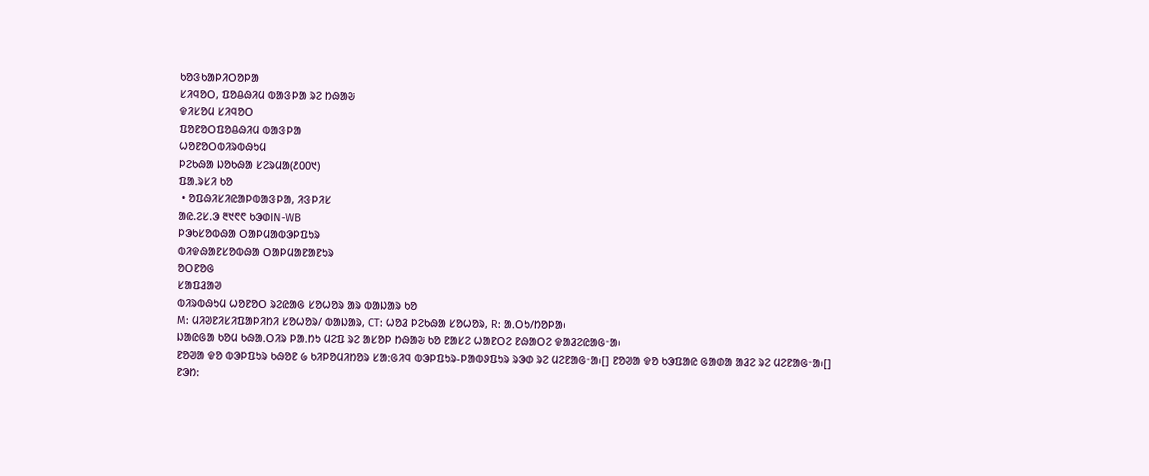ᱠᱚᱝᱠᱟᱞᱤᱛᱚᱞᱟ
ᱥᱤᱧᱚᱛ, ᱯᱚᱪᱷᱤᱢ ᱵᱟᱝᱞᱟ ᱨᱮ ᱴᱷᱟᱶ
ᱫᱤᱥᱚᱢ ᱥᱤᱧᱚᱛ
ᱯᱚᱱᱚᱛᱯᱚᱪᱷᱤᱢ ᱵᱟᱝᱞᱟ
ᱦᱚᱱᱚᱛᱵᱤᱨᱵᱷᱩᱢ
ᱞᱮᱠᱷᱟ ᱡᱚᱠᱷᱟ ᱥᱮᱨᱢᱟ(᱒᱐᱐᱑)
ᱯᱟᱹᱨᱥᱤ ᱠᱚ
 • ᱚᱯᱷᱤᱥᱤᱭᱟᱞᱵᱟᱝᱞᱟ, ᱤᱝᱞᱤᱥ
ᱟᱭ.ᱮᱥ.ᱳ ᱓᱑᱖᱖ ᱠᱳᱰIN-WB
ᱞᱳᱠᱥᱚᱵᱷᱟ ᱛᱟᱞᱢᱟᱵᱳᱞᱯᱩᱨ
ᱵᱤᱫᱷᱟᱱᱥᱚᱵᱷᱟ ᱛᱟᱞᱢᱟᱱᱟᱱᱩᱨ
ᱚᱛᱱᱚᱜ
ᱥᱟᱯᱲᱟᱣ
ᱵᱤᱨᱵᱷᱩᱢ ᱦᱚᱱᱚᱛ ᱨᱮᱭᱟᱜ ᱥᱚᱦᱚᱨ ᱟᱨ ᱵᱟᱡᱟᱨ ᱠᱚ
M: ᱢᱤᱣᱱᱤᱥᱤᱯᱟᱞᱤᱴᱤ ᱥᱚᱦᱚᱨ/ ᱵᱟᱡᱟᱨ, CT: ᱦᱚᱲ ᱞᱮᱠᱷᱟ ᱥᱚᱦᱚᱨ, R: ᱟᱹᱛᱩ/ᱴᱚᱞᱟ᱾
ᱡᱟᱭᱜᱟ ᱠᱚᱢ ᱠᱷᱟᱹᱛᱤᱨ ᱞᱟᱹᱴᱩ ᱢᱮᱯ ᱨᱮ ᱟᱥᱚᱞ ᱴᱷᱟᱶ ᱠᱚ ᱱᱟᱥᱮ ᱦᱟᱱᱛᱮ ᱱᱷᱟᱛᱮ ᱫᱟᱲᱮᱭᱟᱜᱼᱟ᱾
ᱱᱚᱣᱟ ᱫᱚ ᱵᱳᱞᱯᱩᱨ ᱠᱷᱚᱱ ᱙ ᱠᱤᱞᱚᱢᱤᱴᱚᱨ ᱥᱟᱺᱜᱤᱧ ᱵᱳᱞᱯᱩᱨ-ᱞᱟᱵᱽᱯᱩᱨ ᱨᱳᱰ ᱨᱮ ᱢᱮᱱᱟᱜᱼᱟ᱾[] ᱱᱚᱣᱟ ᱫᱚ ᱠᱳᱯᱟᱭ ᱜᱟᱰᱟ ᱟᱲᱮ ᱨᱮ ᱢᱮᱱᱟᱜᱼᱟ᱾[]
ᱱᱳᱴ: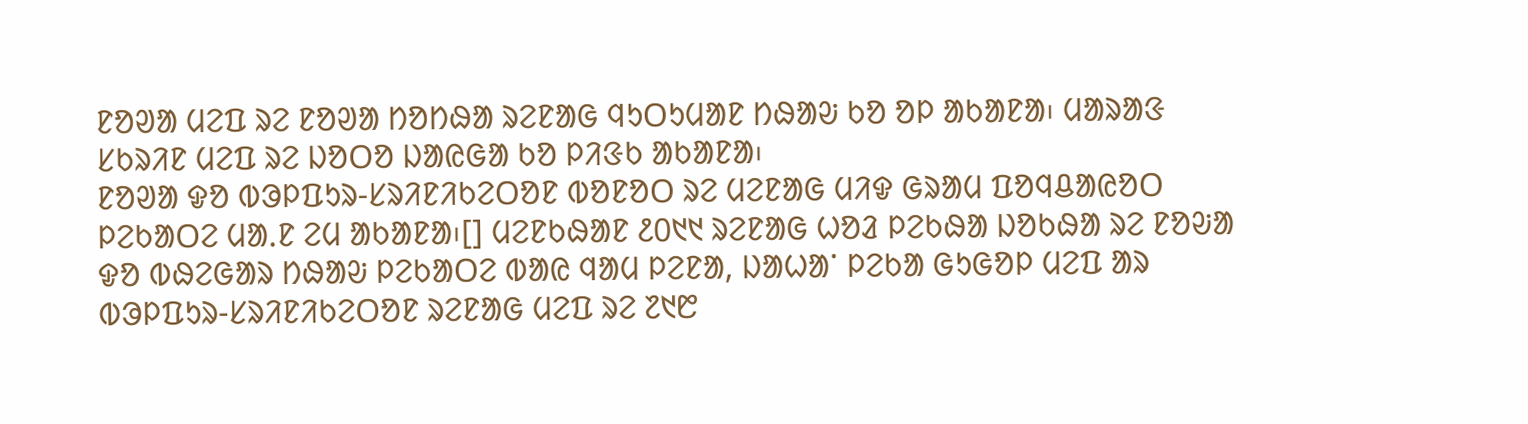ᱱᱚᱣᱟ ᱢᱮᱯ ᱨᱮ ᱱᱚᱣᱟ ᱴᱚᱴᱷᱟ ᱨᱮᱱᱟᱜ ᱧᱩᱛᱩᱢᱟᱱ ᱴᱷᱟᱶ ᱠᱚ ᱚᱞ ᱟᱠᱟᱱᱟ᱾ ᱢᱟᱨᱟᱝ ᱥᱠᱨᱤᱱ ᱢᱮᱯ ᱨᱮ ᱡᱚᱛᱚ ᱡᱟᱭᱜᱟ ᱠᱚ ᱞᱤᱝᱠ ᱟᱠᱟᱱᱟ᱾
ᱱᱚᱣᱟ ᱫᱚ ᱵᱳᱞᱯᱩᱨ-ᱥᱨᱤᱱᱤᱠᱮᱛᱚᱱ ᱵᱚᱱᱚᱛ ᱨᱮ ᱢᱮᱱᱟᱜ ᱢᱤᱫ ᱜᱨᱟᱢ ᱯᱚᱧᱪᱟᱭᱚᱛ ᱞᱮᱠᱟᱛᱮ ᱢᱟᱹᱱ ᱮᱢ ᱟᱠᱟᱱᱟ᱾[] ᱢᱮᱱᱠᱷᱟᱱ ᱒᱐᱑᱑ ᱨᱮᱱᱟᱜ ᱦᱚᱲ ᱞᱮᱠᱷᱟ ᱡᱚᱠᱷᱟ ᱨᱮ ᱱᱚᱶᱟ ᱫᱚ ᱵᱷᱮᱜᱟᱨ ᱴᱷᱟᱶ ᱞᱮᱠᱟᱛᱮ ᱵᱟᱭ ᱧᱟᱢ ᱞᱮᱱᱟ, ᱡᱟᱦᱟᱸ ᱞᱮᱠᱟ ᱜᱩᱜᱚᱞ ᱢᱮᱯ ᱟᱨ ᱵᱳᱞᱯᱩᱨ-ᱥᱨᱤᱱᱤᱠᱮᱛᱚᱱ ᱨᱮᱱᱟᱜ ᱢᱮᱯ ᱨᱮ ᱗᱑᱘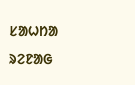ᱥᱟᱦᱴᱟ ᱨᱮᱱᱟᱜ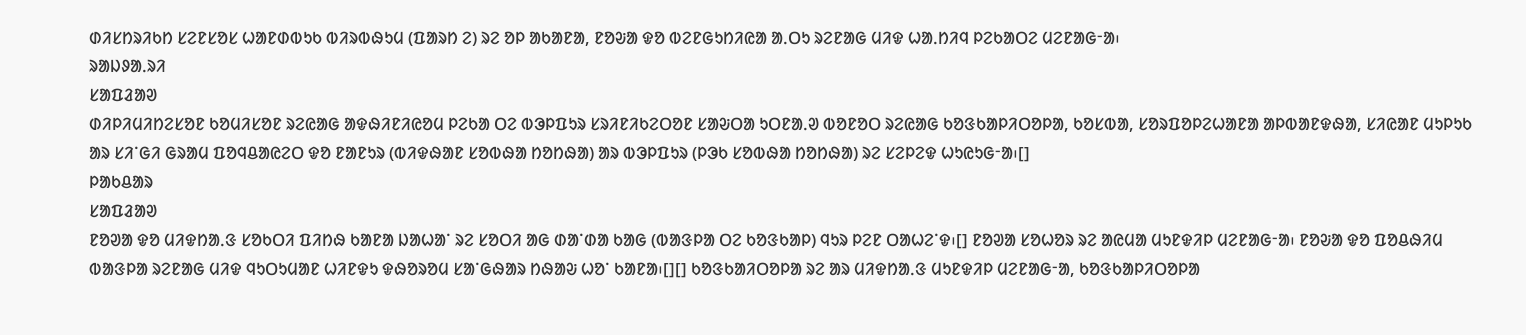ᱰᱤᱥᱴᱨᱤᱠᱴ ᱥᱮᱱᱥᱚᱥ ᱦᱟᱱᱰᱵᱩᱠ ᱵᱤᱨᱵᱷᱩᱢ (ᱯᱟᱨᱴ ᱮ) ᱨᱮ ᱚᱞ ᱟᱠᱟᱱᱟ, ᱱᱚᱶᱟ ᱫᱚ ᱵᱮᱱᱜᱩᱴᱤᱭᱟ ᱟᱹᱛᱩ ᱨᱮᱱᱟᱜ ᱢᱤᱫ ᱦᱟᱹᱴᱤᱧ ᱞᱮᱠᱟᱛᱮ ᱢᱮᱱᱟᱜᱼᱟ᱾
ᱨᱟᱡᱽᱟᱹᱨᱤ
ᱥᱟᱯᱲᱟᱣ
ᱰᱤᱞᱤᱢᱤᱴᱮᱥᱚᱱ ᱠᱚᱢᱤᱥᱚᱱ ᱨᱮᱭᱟᱜ ᱟᱫᱷᱤᱱᱤᱭᱚᱢ ᱞᱮᱠᱟ ᱛᱮ ᱵᱳᱞᱯᱩᱨ ᱥᱨᱤᱱᱤᱠᱮᱛᱚᱱ ᱥᱟᱶᱛᱟ ᱩᱛᱱᱟᱹᱣ ᱵᱚᱱᱚᱛ ᱨᱮᱭᱟᱜ ᱠᱚᱝᱠᱟᱞᱤᱛᱚᱞᱟ, ᱠᱚᱥᱵᱟ, ᱥᱚᱨᱯᱚᱞᱮᱦᱟᱱᱟ ᱟᱞᱵᱟᱱᱫᱷᱟ, ᱥᱤᱭᱟᱱ ᱢᱩᱞᱩᱠ ᱟᱨ ᱥᱤᱸᱜᱤ ᱜᱨᱟᱢ ᱯᱚᱧᱪᱟᱭᱮᱛ ᱫᱚ ᱱᱟᱱᱩᱨ (ᱵᱤᱫᱷᱟᱱ ᱥᱚᱵᱷᱟ ᱴᱚᱴᱷᱟ) ᱟᱨ ᱵᱳᱞᱯᱩᱨ (ᱞᱳᱠ ᱥᱚᱵᱷᱟ ᱴᱚᱴᱷᱟ) ᱨᱮ ᱥᱮᱞᱮᱫ ᱦᱩᱭᱩᱜᱼᱟ᱾[]
ᱞᱟᱠᱪᱟᱨ
ᱥᱟᱯᱲᱟᱣ
ᱱᱚᱣᱟ ᱫᱚ ᱢᱤᱫᱴᱟᱹᱝ ᱥᱚᱠᱛᱤ ᱯᱤᱴᱷ ᱠᱟᱱᱟ ᱡᱟᱦᱟᱸ ᱨᱮ ᱥᱚᱛᱤ ᱟᱜ ᱰᱟᱸᱰᱟ ᱠᱟᱜ (ᱵᱟᱝᱞᱟ ᱛᱮ ᱠᱚᱝᱠᱟᱞ) ᱧᱩᱨ ᱞᱮᱱ ᱛᱟᱦᱮᱸᱫ᱾[] ᱱᱚᱣᱟ ᱥᱚᱦᱚᱨ ᱨᱮ ᱟᱭᱢᱟ ᱢᱩᱱᱫᱤᱞ ᱢᱮᱱᱟᱜᱼᱟ᱾ ᱱᱚᱶᱟ ᱫᱚ ᱯᱚᱪᱷᱤᱢ ᱵᱟᱝᱞᱟ ᱨᱮᱱᱟᱜ ᱢᱤᱫ ᱧᱩᱛᱩᱢᱟᱱ ᱦᱤᱱᱫᱩ ᱫᱷᱚᱨᱚᱢ ᱥᱟᱸᱜᱷᱟᱨ ᱴᱷᱟᱶ ᱦᱚᱸ ᱠᱟᱱᱟ᱾[][] ᱠᱚᱝᱠᱟᱤᱛᱚᱞᱟ ᱨᱮ ᱟᱨ ᱢᱤᱫᱴᱟᱹᱝ ᱢᱩᱱᱫᱤᱞ ᱢᱮᱱᱟᱜᱼᱟ, ᱠᱚᱝᱠᱟᱞᱤᱛᱚᱞᱟ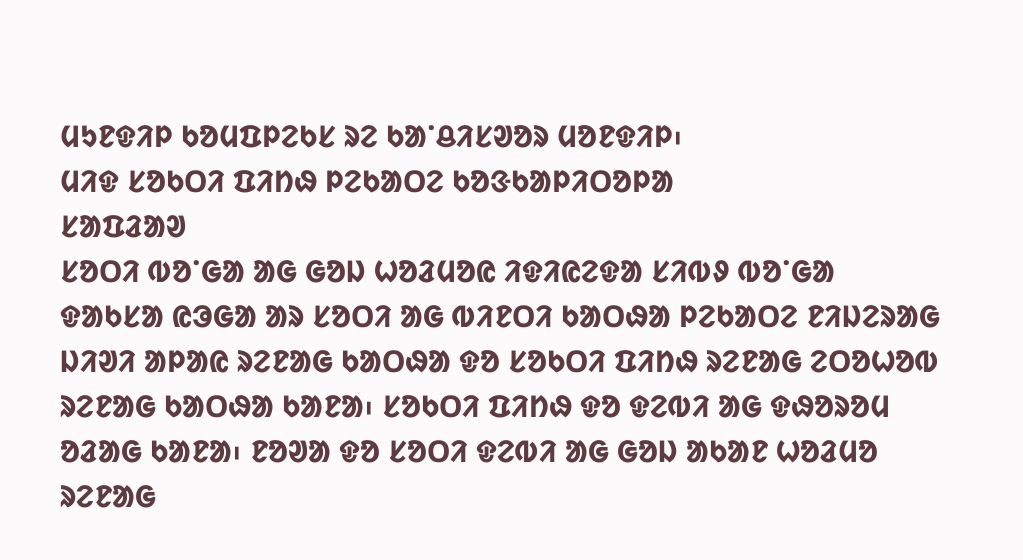ᱢᱩᱱᱫᱤᱞ ᱠᱚᱢᱯᱞᱮᱠᱥ ᱨᱮ ᱠᱟᱸᱪᱤᱥᱣᱚᱨ ᱢᱚᱱᱫᱤᱞ᱾
ᱢᱤᱫ ᱥᱚᱠᱛᱤ ᱯᱤᱴᱷ ᱞᱮᱠᱟᱛᱮ ᱠᱚᱝᱠᱟᱞᱤᱛᱚᱞᱟ
ᱥᱟᱯᱲᱟᱣ
ᱥᱚᱛᱤ ᱵᱚᱸᱜᱟ ᱟᱜ ᱜᱚᱡ ᱦᱚᱲᱢᱚᱭ ᱤᱫᱤᱭᱮᱫᱟ ᱥᱤᱵᱽ ᱵᱚᱸᱜᱟ
ᱫᱟᱠᱥᱟ ᱭᱳᱜᱟ ᱟᱨ ᱥᱚᱛᱤ ᱟᱜ ᱵᱤᱱᱛᱤ ᱠᱟᱛᱷᱟ ᱞᱮᱠᱟᱛᱮ ᱱᱤᱡᱮᱨᱟᱜ ᱡᱤᱣᱤ ᱟᱞᱟᱭ ᱨᱮᱱᱟᱜ ᱠᱟᱛᱷᱟ ᱫᱚ ᱥᱚᱠᱛᱤ ᱯᱤᱴᱷ ᱨᱮᱱᱟᱜ ᱮᱛᱚᱦᱚᱵ ᱨᱮᱱᱟᱜ ᱠᱟᱛᱷᱟ ᱠᱟᱱᱟ᱾ ᱥᱚᱠᱛᱤ ᱯᱤᱴᱷ ᱫᱚ ᱫᱮᱵᱤ ᱟᱜ ᱫᱷᱚᱨᱚᱢ ᱚᱲᱟᱜ ᱠᱟᱱᱟ᱾ ᱱᱚᱣᱟ ᱫᱚ ᱥᱚᱛᱤ ᱫᱮᱵᱤ ᱟᱜ ᱜᱚᱡ ᱟᱠᱟᱱ ᱦᱚᱲᱢᱚ ᱨᱮᱱᱟᱜ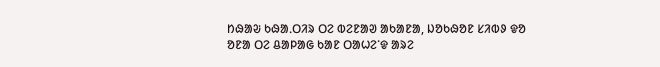ᱴᱷᱟᱶ ᱠᱷᱟᱹᱛᱤᱨ ᱛᱮ ᱵᱮᱱᱟᱣ ᱟᱠᱟᱱᱟ, ᱡᱚᱠᱷᱚᱱ ᱥᱤᱵᱽ ᱫᱚ ᱚᱱᱟ ᱛᱮ ᱪᱟᱞᱟᱜ ᱠᱟᱱ ᱛᱟᱦᱮᱸᱫ ᱟᱨᱮ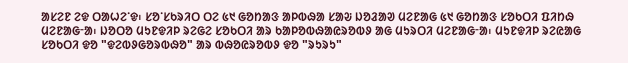ᱟᱥᱮᱱ ᱮᱫ ᱛᱟᱦᱮᱸᱫ᱾ ᱥᱚᱸᱥᱠᱨᱤᱛ ᱛᱮ ᱕᱑ ᱜᱚᱴᱟᱝ ᱟᱞᱵᱷᱟ ᱥᱟᱶ ᱡᱚᱲᱟᱣ ᱢᱮᱱᱟᱜ ᱕᱑ ᱜᱚᱴᱟᱝ ᱥᱚᱠᱛᱤ ᱯᱤᱴᱷ ᱢᱮᱱᱟᱜᱼᱟ᱾ ᱡᱚᱛᱚ ᱢᱩᱱᱫᱤᱞ ᱨᱮᱜᱮ ᱥᱚᱠᱛᱤ ᱟᱨ ᱠᱟᱞᱚᱵᱷᱟᱭᱨᱚᱵᱽ ᱟᱜ ᱢᱩᱨᱛᱤ ᱢᱮᱱᱟᱜᱼᱟ᱾ ᱢᱩᱱᱫᱤᱞ ᱨᱮᱭᱟᱜ ᱥᱚᱠᱛᱤ ᱫᱚ "ᱫᱮᱵᱽᱜᱚᱨᱵᱷᱚ" ᱟᱨ ᱵᱷᱚᱭᱨᱚᱵᱽ ᱫᱚ "ᱨᱩᱨᱩ"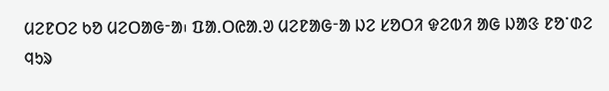ᱢᱮᱱᱛᱮ ᱠᱚ ᱢᱮᱛᱟᱜᱼᱟ᱾ ᱯᱟᱹᱛᱭᱟᱹᱣ ᱢᱮᱱᱟᱜᱼᱟ ᱡᱮ ᱥᱚᱛᱤ ᱫᱮᱵᱤ ᱟᱜ ᱡᱟᱝ ᱱᱚᱸᱰᱮ ᱧᱩᱨ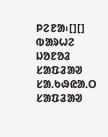ᱞᱮᱱᱟ᱾[][]
ᱵᱟᱨᱦᱮ ᱡᱚᱱᱚᱲ
ᱥᱟᱯᱲᱟᱣ
ᱥᱟᱹᱠᱷᱭᱟᱹᱛ
ᱥᱟᱯᱲᱟᱣ